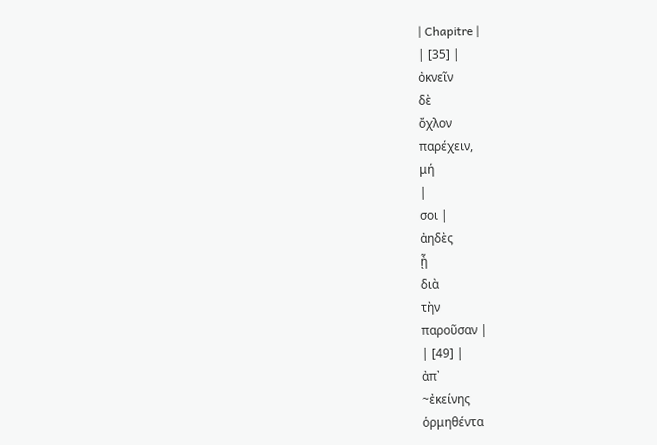| Chapitre |
| [35] |
ὀκνεῖν
δὲ
ὄχλον
παρέχειν,
μή
|
σοι |
ἀηδὲς
ᾖ
διὰ
τὴν
παροῦσαν |
| [49] |
ἀπ᾽
~ἐκείνης
ὁρμηθέντα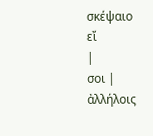σκέψαιο
εἴ
|
σοι |
ἀλλήλοις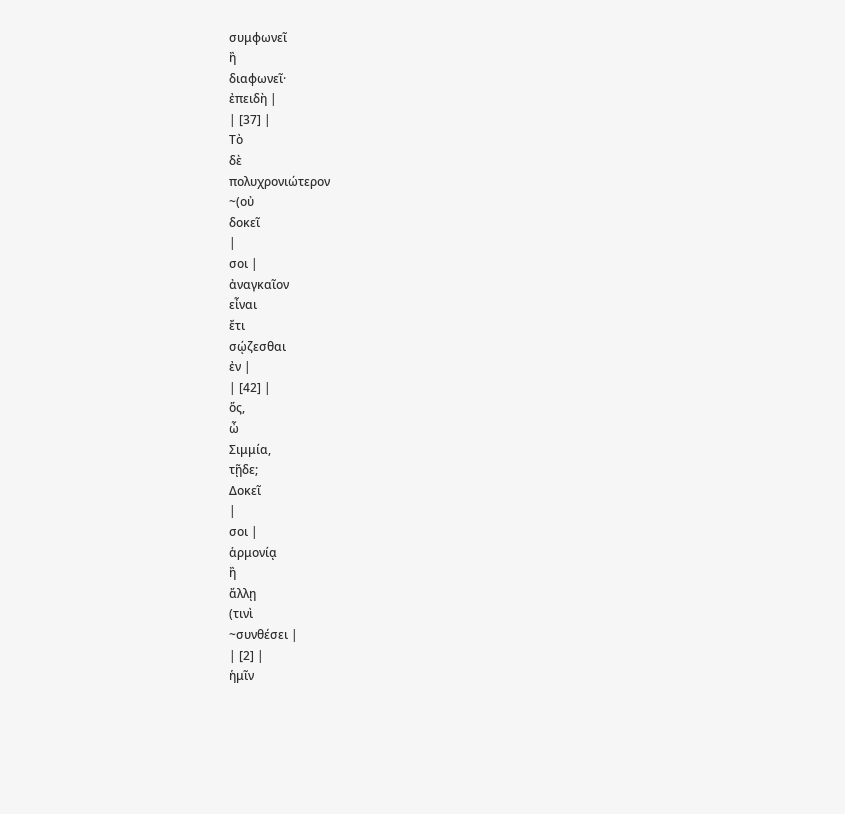συμφωνεῖ
ἢ
διαφωνεῖ·
ἐπειδὴ |
| [37] |
Τὸ
δὲ
πολυχρονιώτερον
~(οὐ
δοκεῖ
|
σοι |
ἀναγκαῖον
εἶναι
ἔτι
σῴζεσθαι
ἐν |
| [42] |
ὅς,
ὦ
Σιμμία,
τῇδε;
Δοκεῖ
|
σοι |
ἁρμονίᾳ
ἢ
ἄλλῃ
(τινὶ
~συνθέσει |
| [2] |
ἡμῖν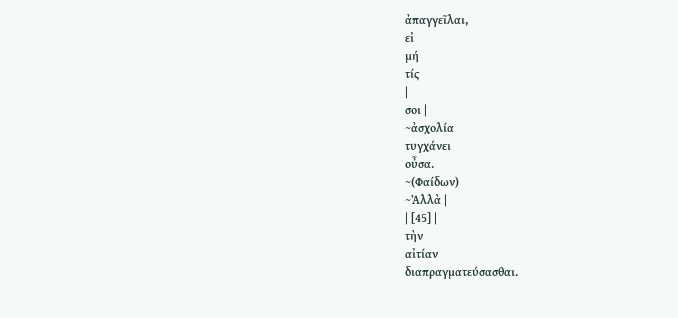ἀπαγγεῖλαι,
εἰ
μή
τίς
|
σοι |
~ἀσχολία
τυγχάνει
οὖσα.
~(Φαίδων)
~Ἀλλὰ |
| [45] |
τὴν
αἰτίαν
διαπραγματεύσασθαι.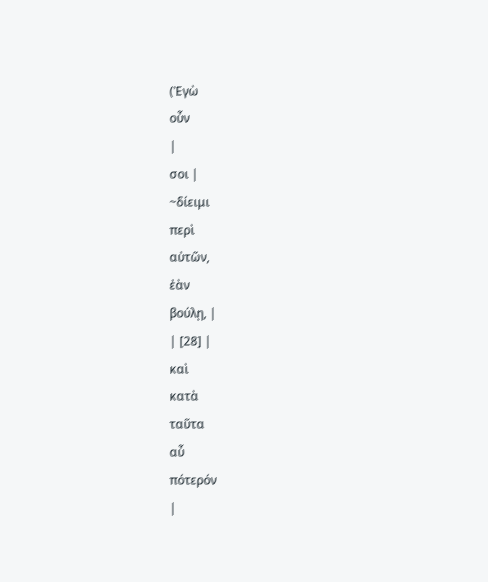(Ἐγὼ
οὖν
|
σοι |
~δίειμι
περὶ
αὐτῶν,
ἐὰν
βούλῃ, |
| [28] |
καὶ
κατὰ
ταῦτα
αὖ
πότερόν
|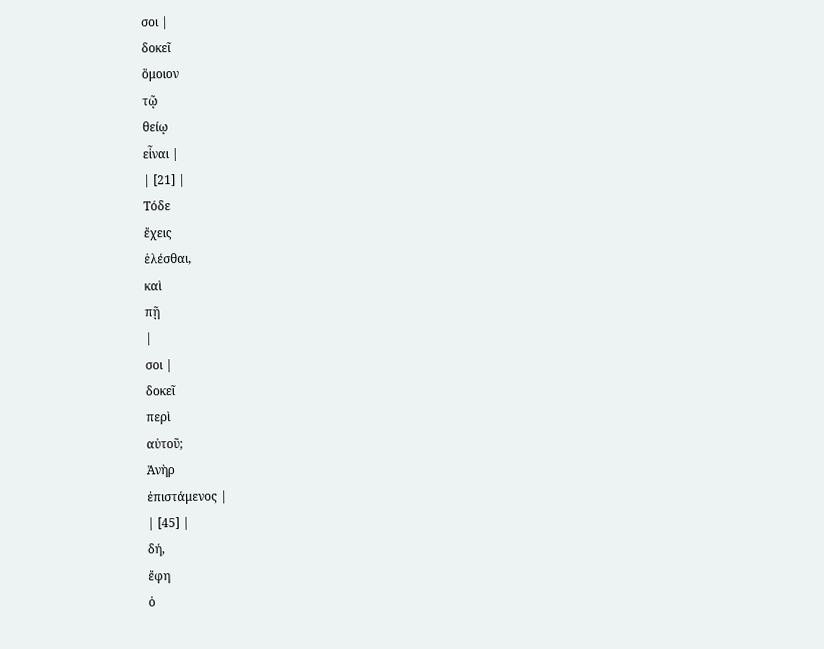σοι |
δοκεῖ
ὅμοιον
τῷ
θείῳ
εἶναι |
| [21] |
Τόδε
ἔχεις
ἑλέσθαι,
καὶ
πῇ
|
σοι |
δοκεῖ
περὶ
αὐτοῦ;
Ἀνὴρ
ἐπιστάμενος |
| [45] |
δή,
ἔφη
ὁ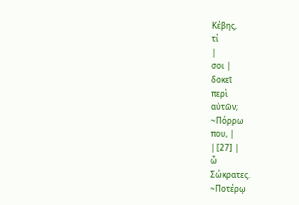Κέβης,
τί
|
σοι |
δοκεῖ
περὶ
αὐτῶν;
~Πόρρω
που, |
| [27] |
ὦ
Σώκρατες.
~Ποτέρῳ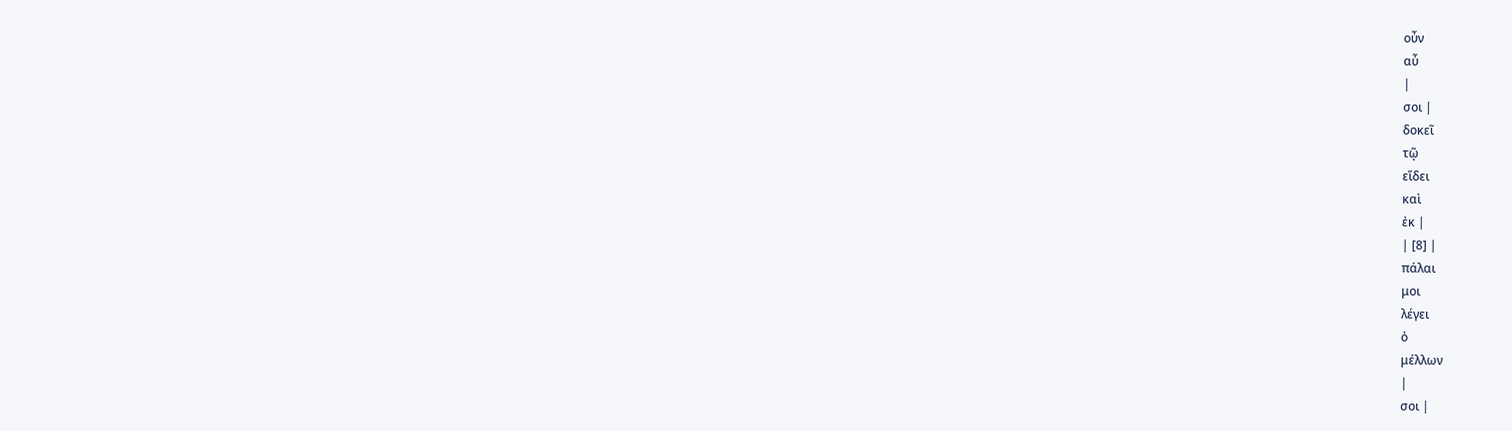οὖν
αὖ
|
σοι |
δοκεῖ
τῷ
εἴδει
καὶ
ἐκ |
| [8] |
πάλαι
μοι
λέγει
ὁ
μέλλων
|
σοι |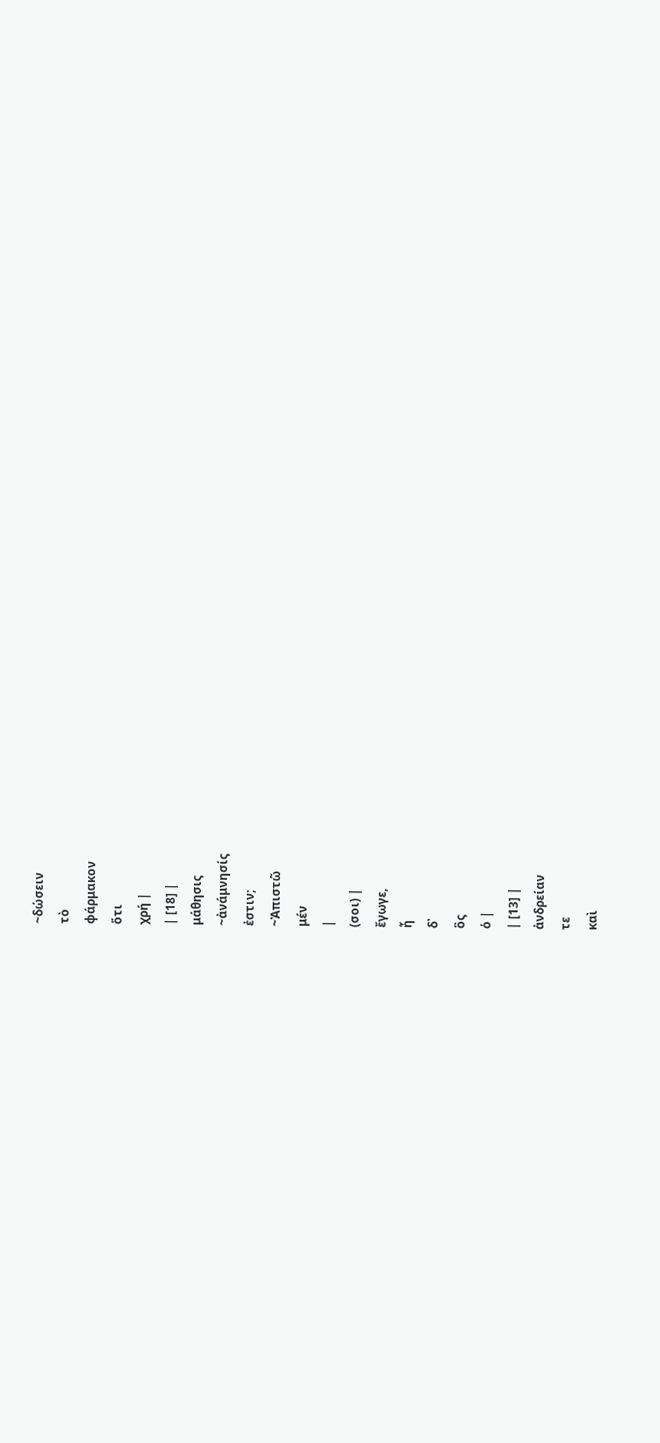~δώσειν
τὸ
φάρμακον
ὅτι
χρή |
| [18] |
μάθησις
~ἀνάμνησίς
ἐστιν;
~Ἀπιστῶ
μέν
|
(σοι) |
ἔγωγε,
ἦ
δ᾽
ὃς
ὁ |
| [13] |
ἀνδρείαν
τε
καὶ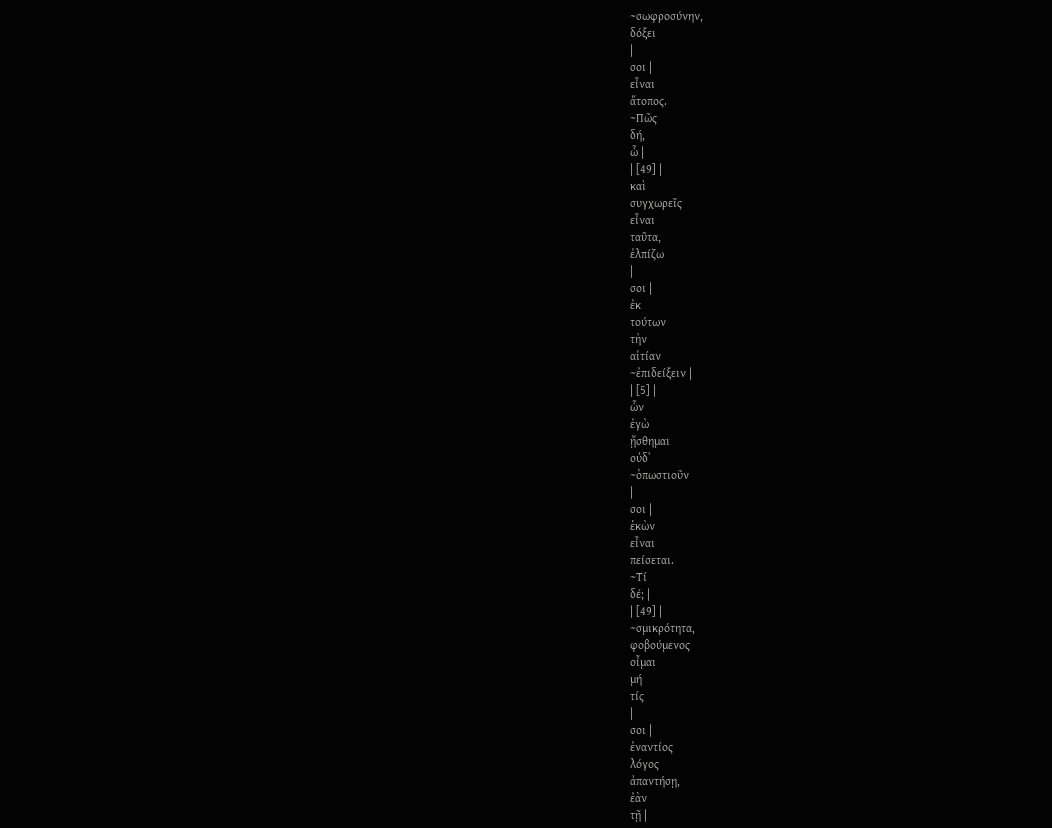~σωφροσύνην,
δόξει
|
σοι |
εἶναι
ἄτοπος.
~Πῶς
δή,
ὦ |
| [49] |
καὶ
συγχωρεῖς
εἶναι
ταῦτα,
ἐλπίζω
|
σοι |
ἐκ
τούτων
τὴν
αἰτίαν
~ἐπιδείξειν |
| [5] |
ὧν
ἐγὼ
ᾔσθημαι
οὐδ᾽
~ὁπωστιοῦν
|
σοι |
ἑκὼν
εἶναι
πείσεται.
~Τί
δέ; |
| [49] |
~σμικρότητα,
φοβούμενος
οἶμαι
μή
τίς
|
σοι |
ἐναντίος
λόγος
ἀπαντήσῃ,
ἐὰν
τῇ |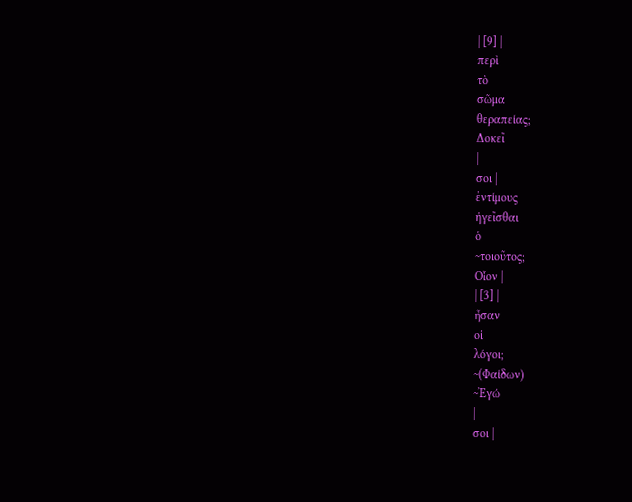| [9] |
περὶ
τὸ
σῶμα
θεραπείας;
Δοκεῖ
|
σοι |
ἐντίμους
ἡγεῖσθαι
ὁ
~τοιοῦτος;
Οἷον |
| [3] |
ἦσαν
οἱ
λόγοι;
~(Φαίδων)
~Ἐγώ
|
σοι |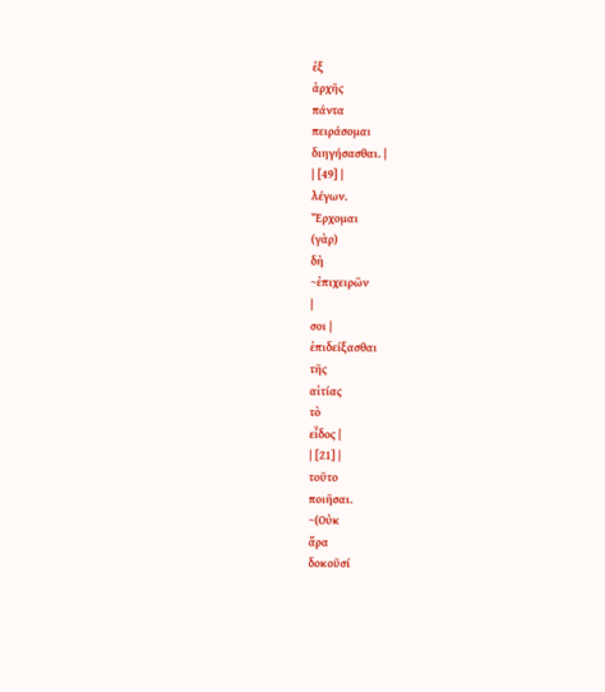ἐξ
ἀρχῆς
πάντα
πειράσομαι
διηγήσασθαι. |
| [49] |
λέγων.
Ἔρχομαι
(γὰρ)
δὴ
~ἐπιχειρῶν
|
σοι |
ἐπιδείξασθαι
τῆς
αἰτίας
τὸ
εἶδος |
| [21] |
τοῦτο
ποιῆσαι.
~(Οὐκ
ἄρα
δοκοῦσί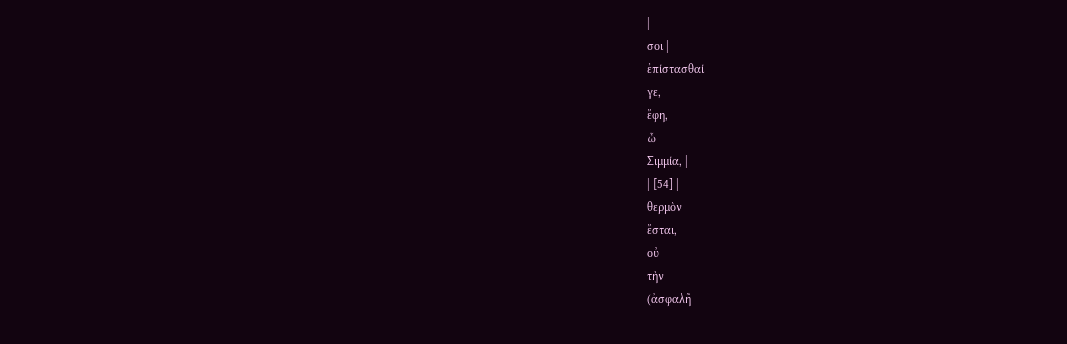|
σοι |
ἐπίστασθαί
γε,
ἔφη,
ὦ
Σιμμία, |
| [54] |
θερμὸν
ἔσται,
οὐ
τὴν
(ἀσφαλῆ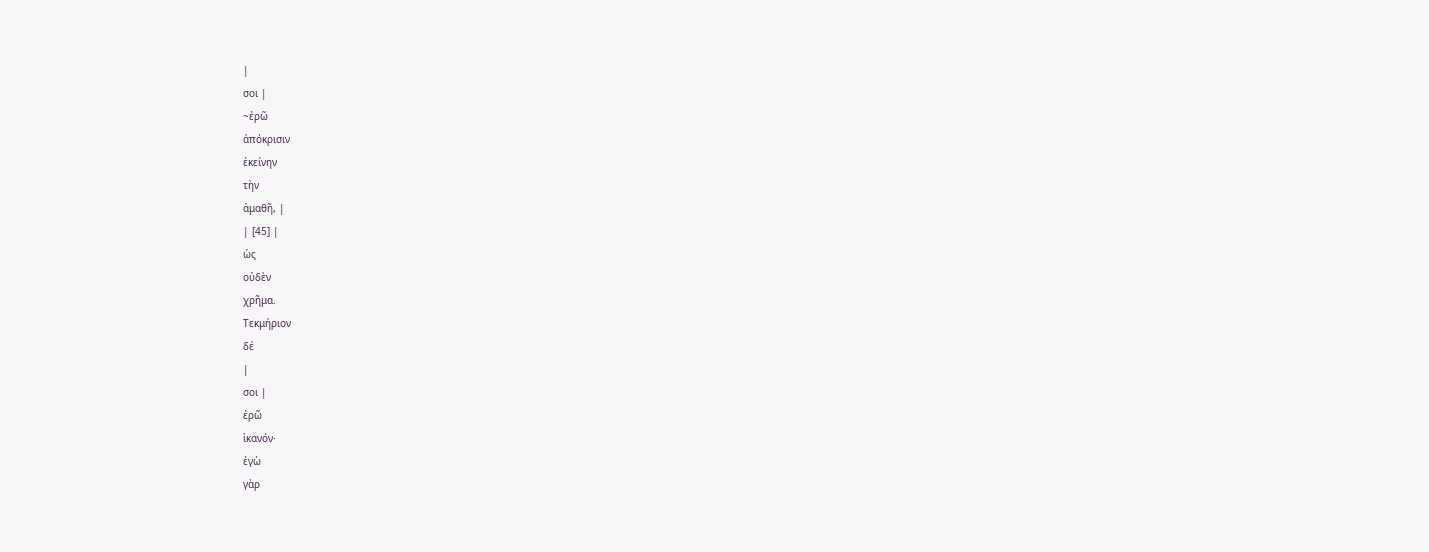|
σοι |
~ἐρῶ
ἀπόκρισιν
ἐκείνην
τὴν
ἀμαθῆ, |
| [45] |
ὡς
οὐδὲν
χρῆμα.
Τεκμήριον
δέ
|
σοι |
ἐρῶ
ἱκανόν·
ἐγὼ
γὰρ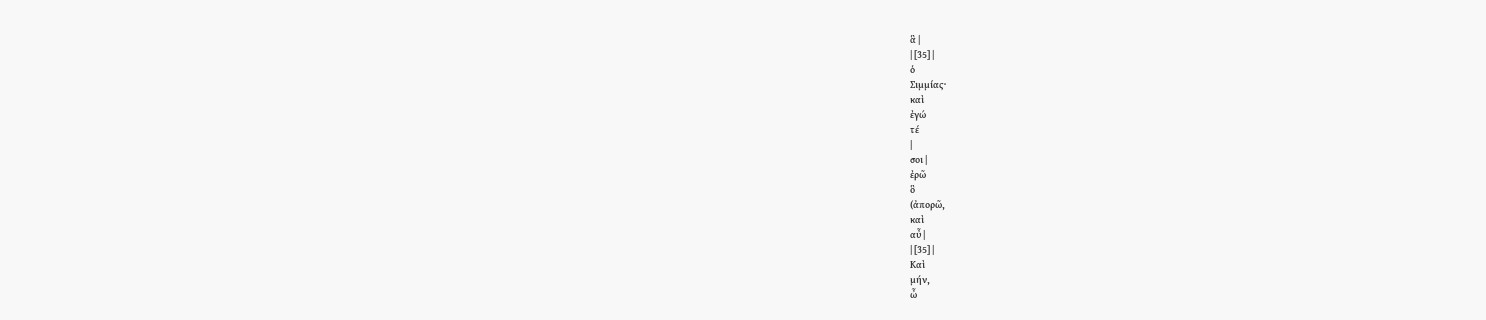ἃ |
| [35] |
ὁ
Σιμμίας·
καὶ
ἐγώ
τέ
|
σοι |
ἐρῶ
ὃ
(ἀπορῶ,
καὶ
αὖ |
| [35] |
Καὶ
μήν,
ὦ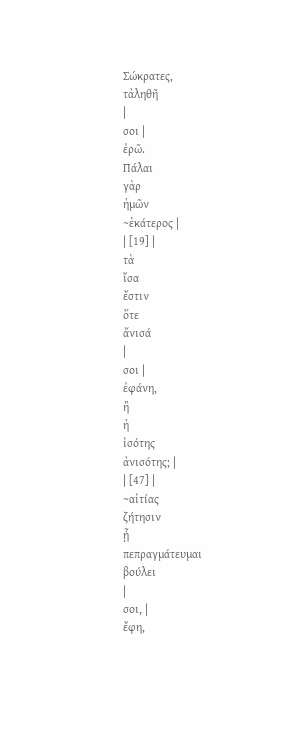Σώκρατες,
τἀληθῆ
|
σοι |
ἐρῶ.
Πάλαι
γὰρ
ἡμῶν
~ἑκάτερος |
| [19] |
τὰ
ἴσα
ἔστιν
ὅτε
ἄνισά
|
σοι |
ἐφάνη,
ἢ
ἡ
ἰσότης
ἀνισότης; |
| [47] |
~αἰτίας
ζήτησιν
ᾗ
πεπραγμάτευμαι
βούλει
|
σοι, |
ἔφη,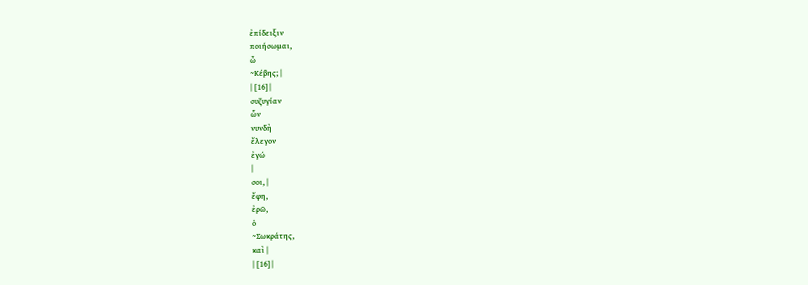ἐπίδειξιν
ποιήσωμαι,
ὦ
~Κέβης; |
| [16] |
συζυγίαν
ὧν
νυνδὴ
ἔλεγον
ἐγώ
|
σοι, |
ἔφη,
ἐρῶ,
ὁ
~Σωκράτης,
καὶ |
| [16] |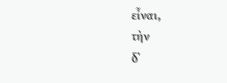εἶναι,
τὴν
δ᾽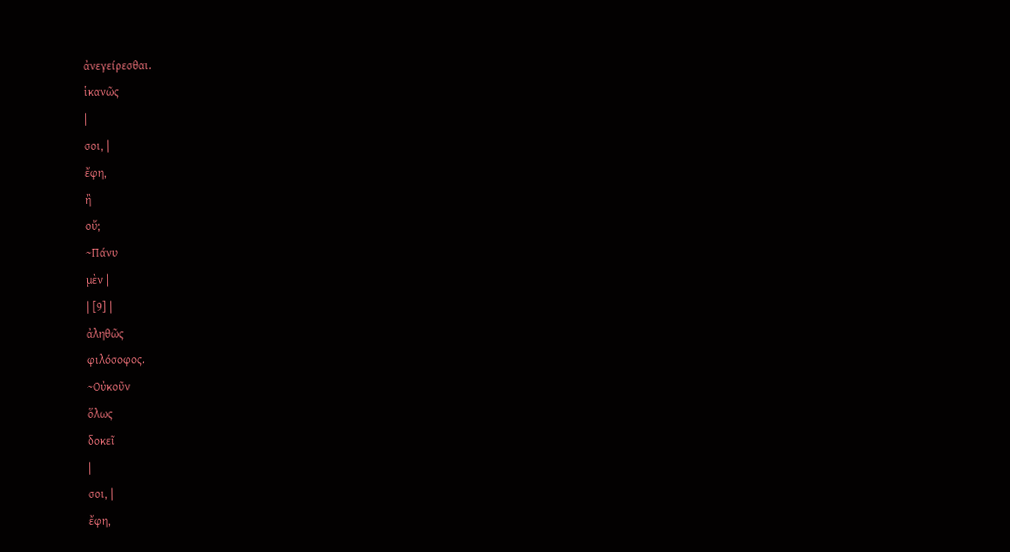ἀνεγείρεσθαι.
ἱκανῶς
|
σοι, |
ἔφη,
ἢ
οὔ;
~Πάνυ
μὲν |
| [9] |
ἀληθῶς
φιλόσοφος.
~Οὐκοῦν
ὅλως
δοκεῖ
|
σοι, |
ἔφη,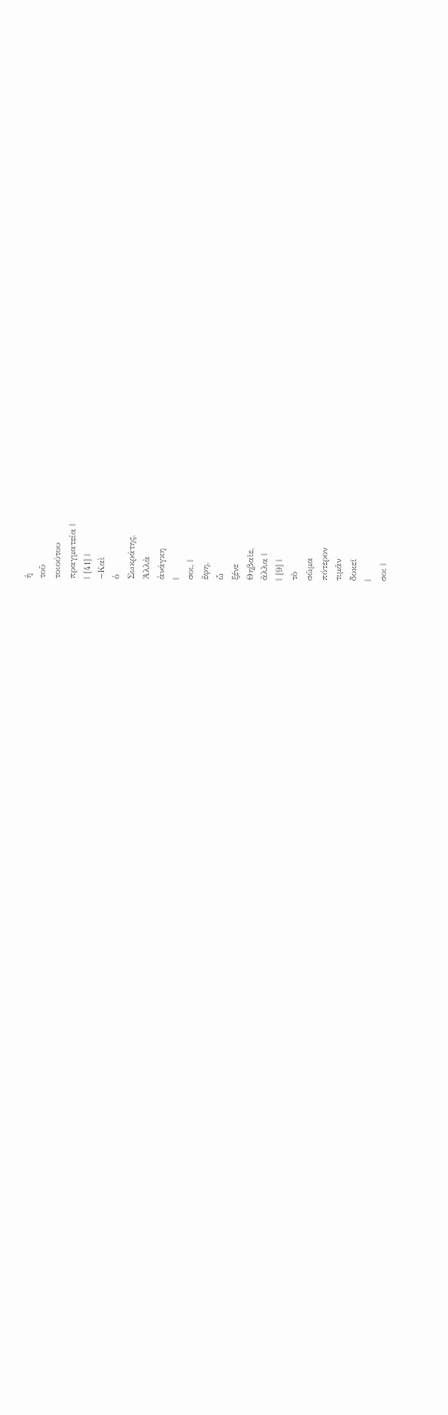ἡ
τοῦ
τοιούτου
πραγματεία |
| [41] |
~Καὶ
ὁ
Σωκράτης,
Ἀλλὰ
ἀνάγκη
|
σοι, |
ἔφη,
ὦ
ξένε
Θηβαῖε,
ἄλλα |
| [9] |
τὸ
σῶμα
πότερον
τιμᾶν
δοκεῖ
|
σοι |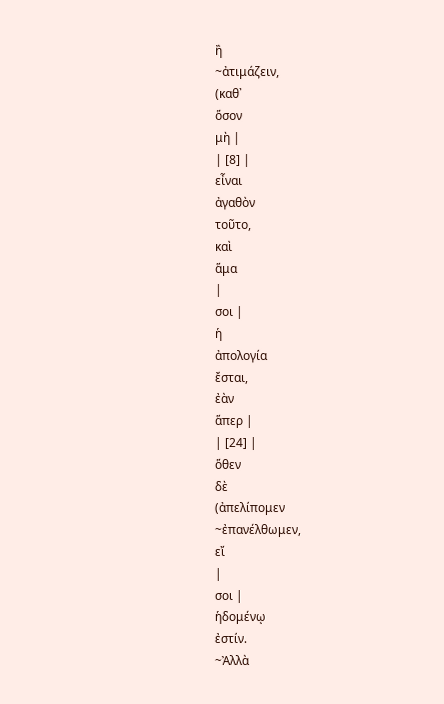ἢ
~ἀτιμάζειν,
(καθ᾽
ὅσον
μὴ |
| [8] |
εἶναι
ἀγαθὸν
τοῦτο,
καὶ
ἅμα
|
σοι |
ἡ
ἀπολογία
ἔσται,
ἐὰν
ἅπερ |
| [24] |
ὅθεν
δὲ
(ἀπελίπομεν
~ἐπανέλθωμεν,
εἴ
|
σοι |
ἡδομένῳ
ἐστίν.
~Ἀλλὰ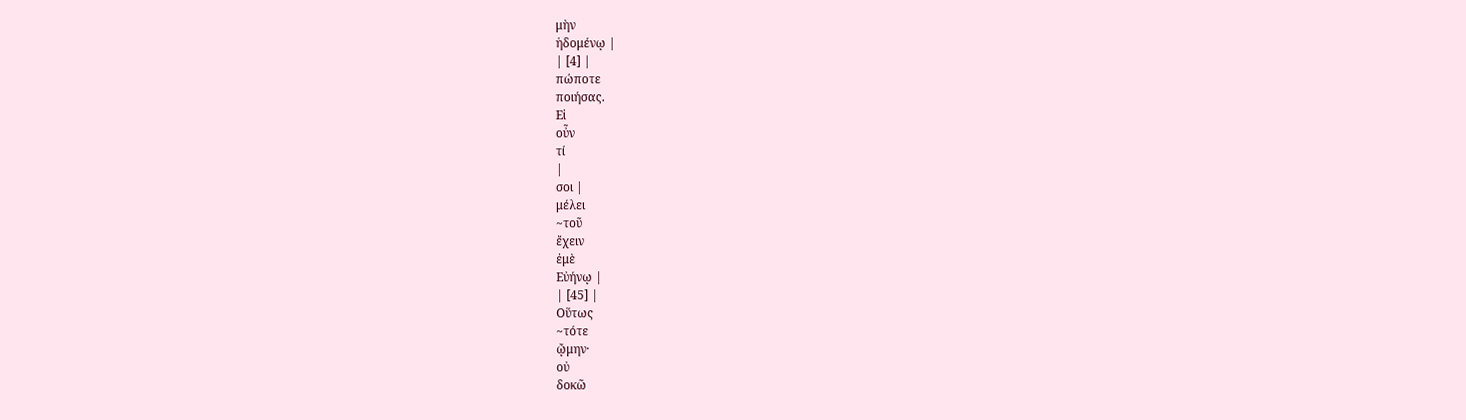μὴν
ἡδομένῳ |
| [4] |
πώποτε
ποιήσας.
Εἰ
οὖν
τί
|
σοι |
μέλει
~τοῦ
ἔχειν
ἐμὲ
Εὐήνῳ |
| [45] |
Οὕτως
~τότε
ᾤμην·
οὐ
δοκῶ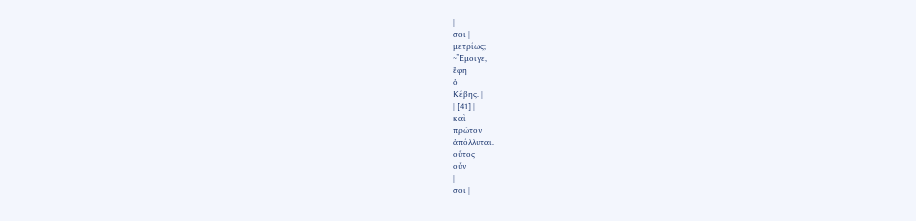|
σοι |
μετρίως;
~Ἔμοιγε,
ἔφη
ὁ
Κέβης. |
| [41] |
καὶ
πρῶτον
ἀπόλλυται.
οὗτος
οὖν
|
σοι |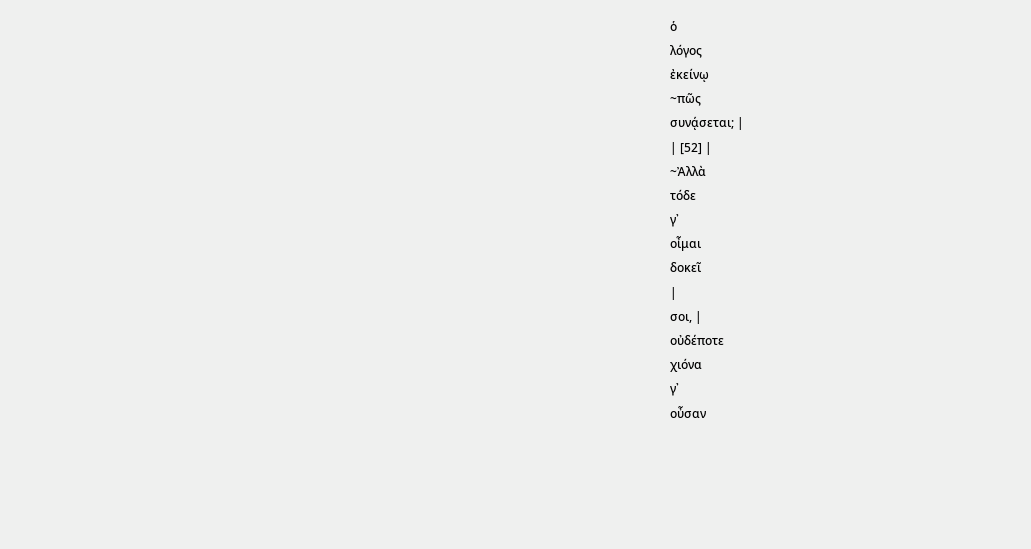ὁ
λόγος
ἐκείνῳ
~πῶς
συνᾴσεται; |
| [52] |
~Ἀλλὰ
τόδε
γ᾽
οἶμαι
δοκεῖ
|
σοι, |
οὐδέποτε
χιόνα
γ᾽
οὖσαν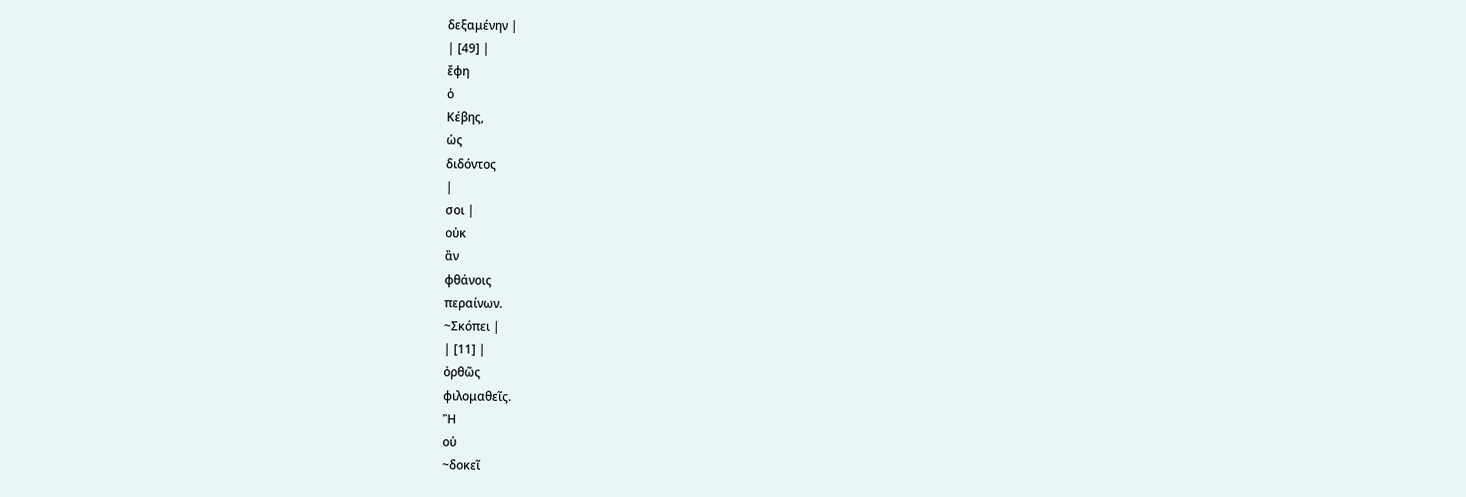δεξαμένην |
| [49] |
ἔφη
ὁ
Κέβης,
ὡς
διδόντος
|
σοι |
οὐκ
ἂν
φθάνοις
περαίνων.
~Σκόπει |
| [11] |
ὀρθῶς
φιλομαθεῖς.
Ἢ
οὐ
~δοκεῖ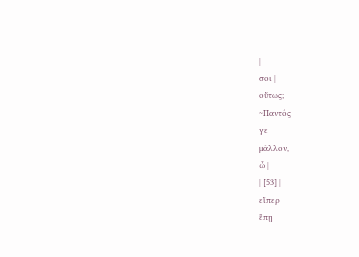|
σοι |
οὕτως;
~Παντός
γε
μᾶλλον,
ὦ |
| [53] |
εἴπερ
ἕπῃ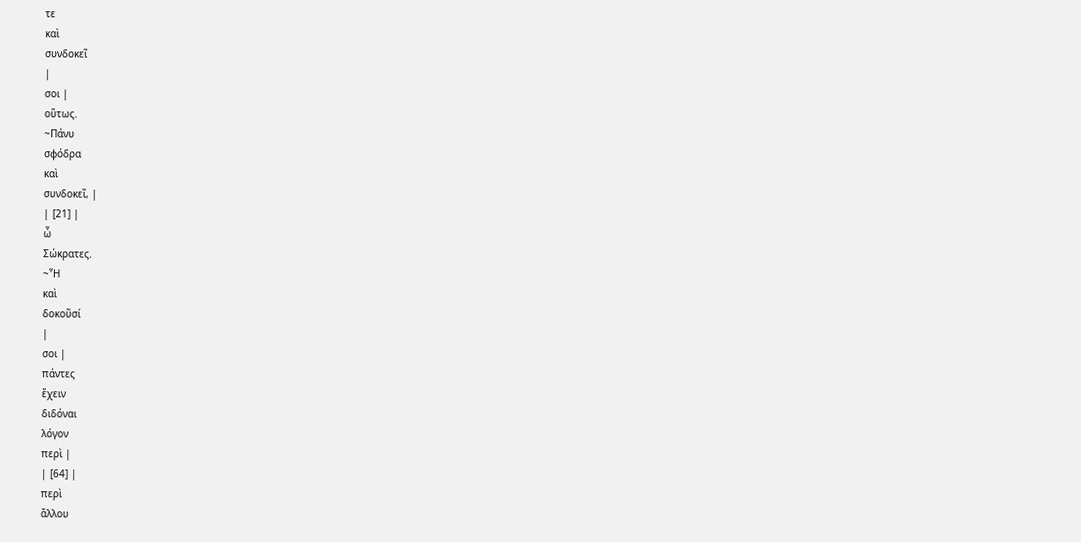τε
καὶ
συνδοκεῖ
|
σοι |
οὕτως.
~Πάνυ
σφόδρα
καὶ
συνδοκεῖ, |
| [21] |
ὦ
Σώκρατες.
~Ἦ
καὶ
δοκοῦσί
|
σοι |
πάντες
ἔχειν
διδόναι
λόγον
περὶ |
| [64] |
περὶ
ἄλλου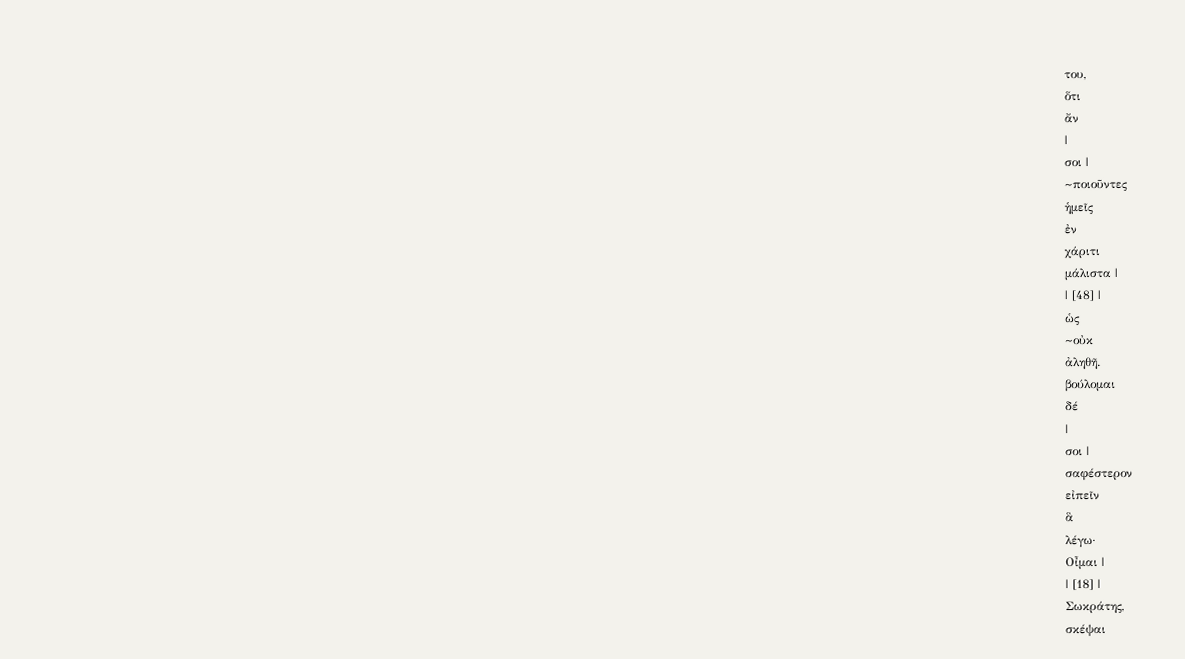του,
ὅτι
ἄν
|
σοι |
~ποιοῦντες
ἡμεῖς
ἐν
χάριτι
μάλιστα |
| [48] |
ὡς
~οὐκ
ἀληθῆ.
βούλομαι
δέ
|
σοι |
σαφέστερον
εἰπεῖν
ἃ
λέγω·
Οἶμαι |
| [18] |
Σωκράτης,
σκέψαι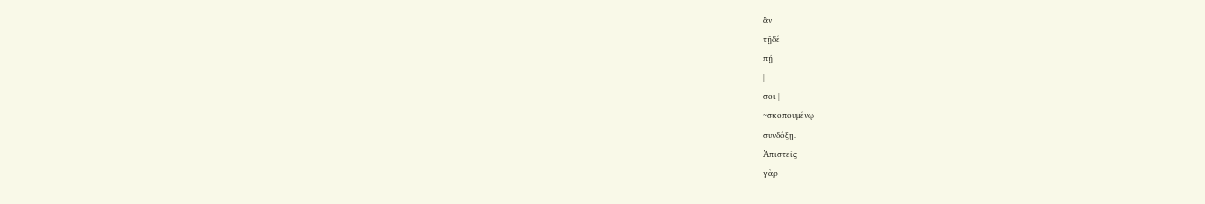ἂν
τῇδέ
πῄ
|
σοι |
~σκοπουμένῳ
συνδόξῃ.
Ἀπιστεῖς
γὰρ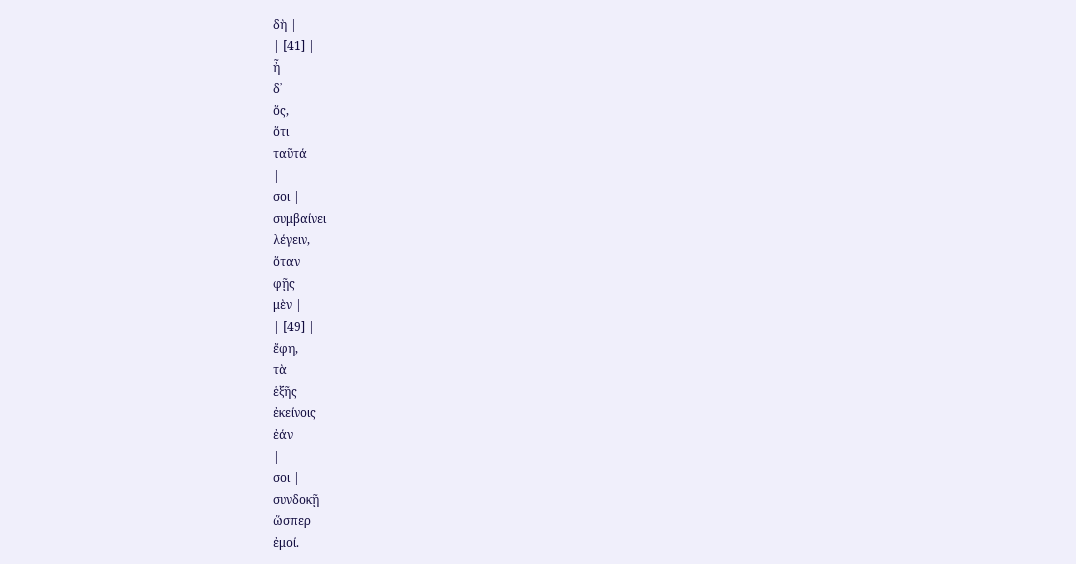δὴ |
| [41] |
ἦ
δ᾽
ὅς,
ὅτι
ταῦτά
|
σοι |
συμβαίνει
λέγειν,
ὅταν
φῇς
μὲν |
| [49] |
ἔφη,
τὰ
ἑξῆς
ἐκείνοις
ἐάν
|
σοι |
συνδοκῇ
ὥσπερ
ἐμοί.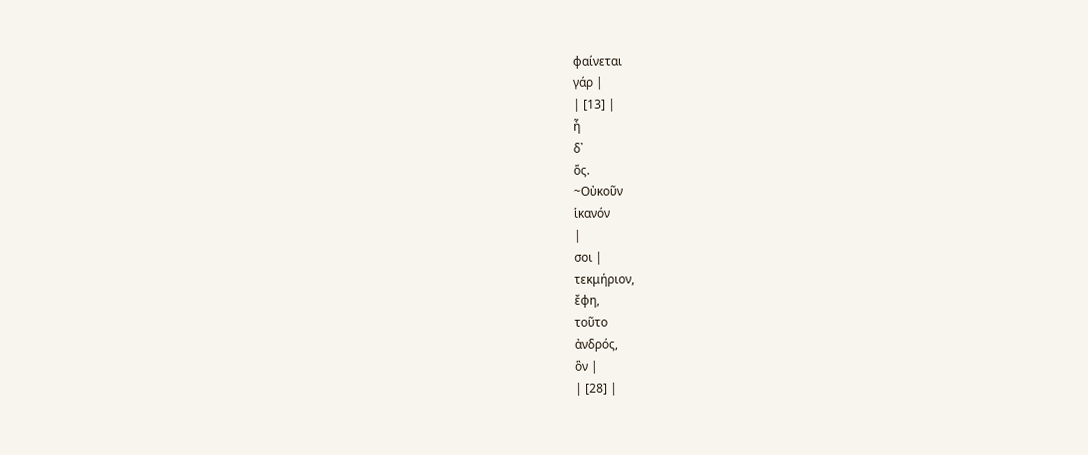φαίνεται
γάρ |
| [13] |
ἦ
δ᾽
ὅς.
~Οὐκοῦν
ἱκανόν
|
σοι |
τεκμήριον,
ἔφη,
τοῦτο
ἀνδρός,
ὃν |
| [28] |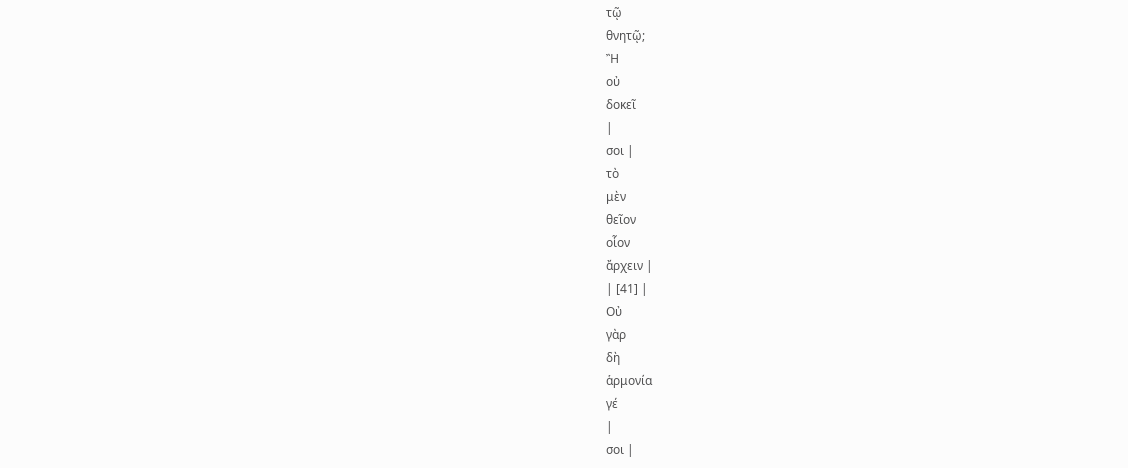τῷ
θνητῷ;
Ἢ
οὐ
δοκεῖ
|
σοι |
τὸ
μὲν
θεῖον
οἷον
ἄρχειν |
| [41] |
Οὐ
γὰρ
δὴ
ἁρμονία
γέ
|
σοι |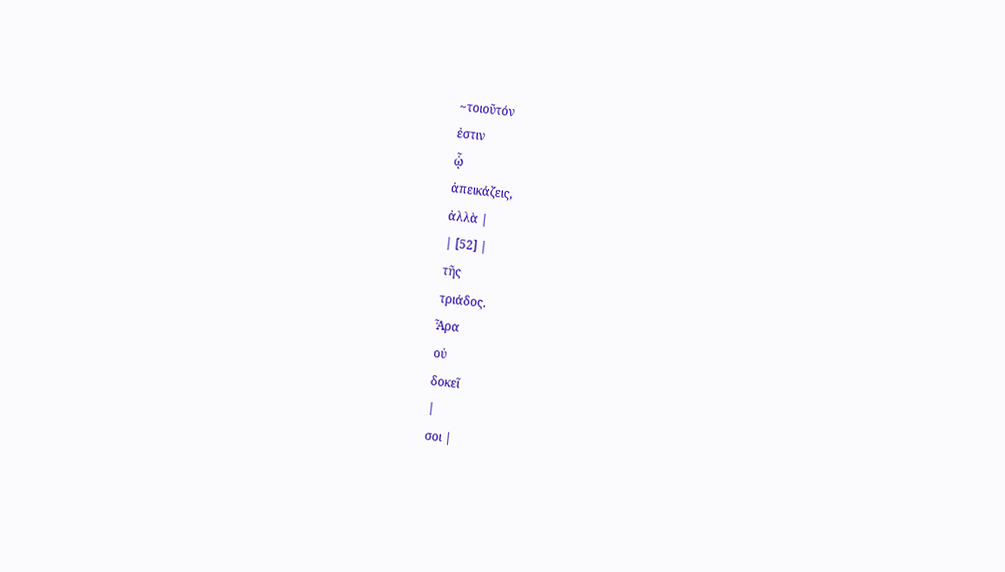~τοιοῦτόν
ἐστιν
ᾧ
ἀπεικάζεις,
ἀλλὰ |
| [52] |
τῆς
τριάδος.
Ἆρα
οὐ
δοκεῖ
|
σοι |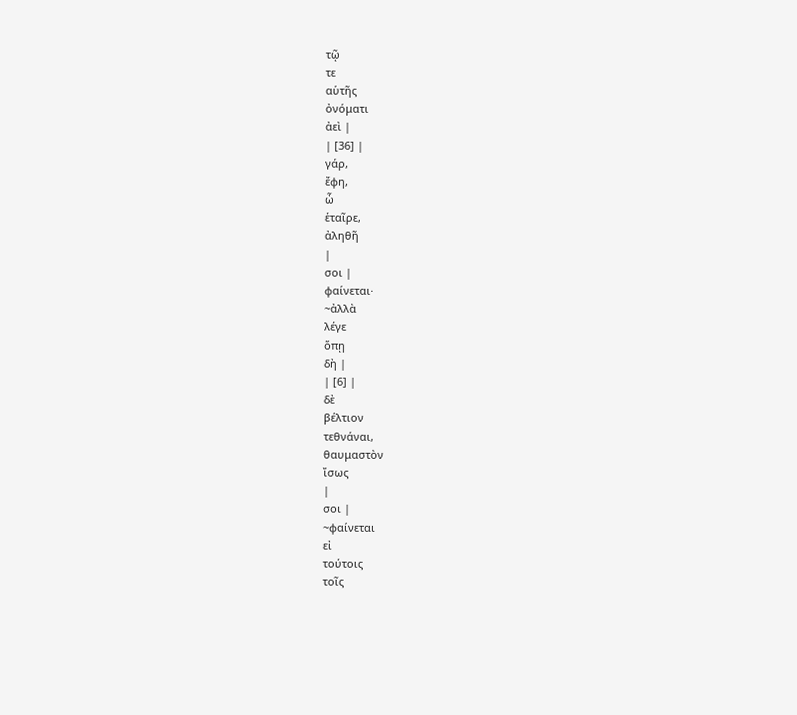τῷ
τε
αὑτῆς
ὀνόματι
ἀεὶ |
| [36] |
γάρ,
ἔφη,
ὦ
ἑταῖρε,
ἀληθῆ
|
σοι |
φαίνεται·
~ἀλλὰ
λέγε
ὅπῃ
δὴ |
| [6] |
δὲ
βέλτιον
τεθνάναι,
θαυμαστὸν
ἴσως
|
σοι |
~φαίνεται
εἰ
τούτοις
τοῖς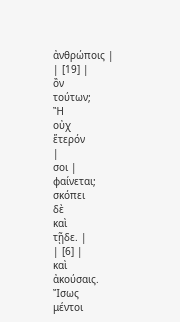ἀνθρώποις |
| [19] |
ὂν
τούτων;
Ἢ
οὐχ
ἕτερόν
|
σοι |
φαίνεται;
σκόπει
δὲ
καὶ
τῇδε. |
| [6] |
καὶ
ἀκούσαις.
Ἴσως
μέντοι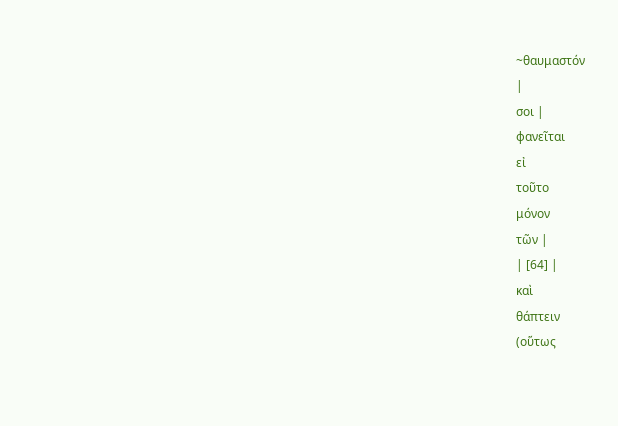~θαυμαστόν
|
σοι |
φανεῖται
εἰ
τοῦτο
μόνον
τῶν |
| [64] |
καὶ
θάπτειν
(οὕτως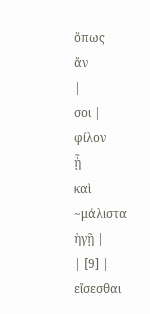ὅπως
ἄν
|
σοι |
φίλον
ᾖ
καὶ
~μάλιστα
ἡγῇ |
| [9] |
εἴσεσθαι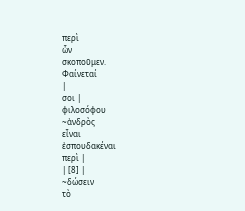περὶ
ὧν
σκοποῦμεν.
Φαίνεταί
|
σοι |
φιλοσόφου
~ἀνδρὸς
εἶναι
ἐσπουδακέναι
περὶ |
| [8] |
~δώσειν
τὸ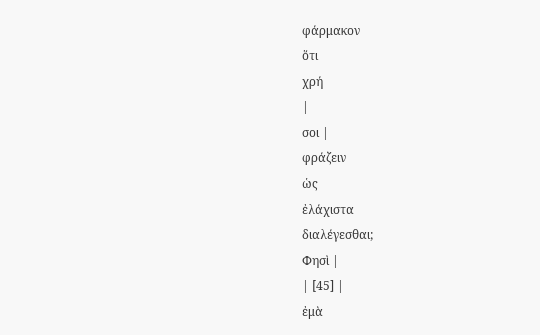φάρμακον
ὅτι
χρή
|
σοι |
φράζειν
ὡς
ἐλάχιστα
διαλέγεσθαι;
Φησὶ |
| [45] |
ἐμὰ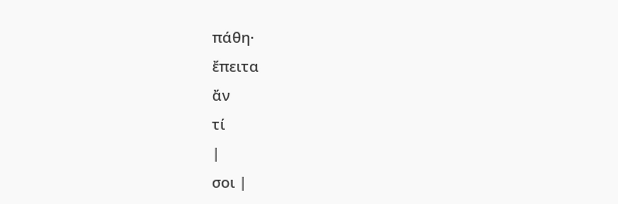πάθη·
ἔπειτα
ἄν
τί
|
σοι |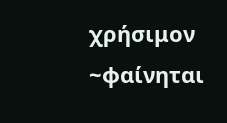χρήσιμον
~φαίνηται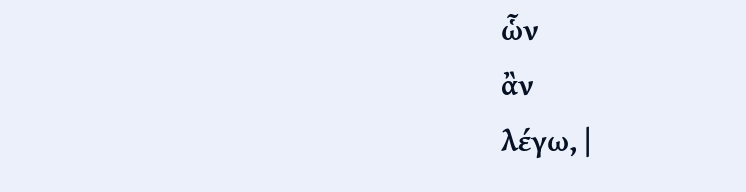ὧν
ἂν
λέγω, |